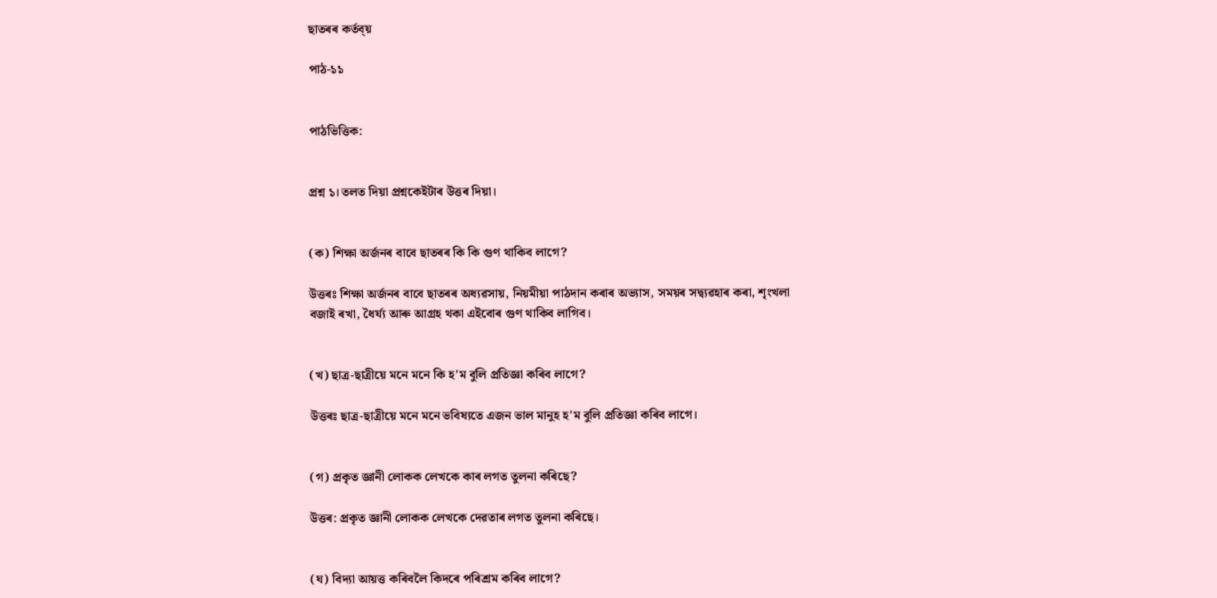ছাতৰৰ কৰ্তব্য়

পাঠ-১১


পাঠভিত্তিক:


প্রশ্ন ১। তলত দিয়া প্রশ্নকেইটাৰ উত্তৰ দিয়া।


(ক) শিক্ষা অৰ্জনৰ বাবে ছাতৰৰ কি কি গুণ থাকিব লাগে?

উত্তৰঃ শিক্ষা অৰ্জনৰ বাবে ছাতৰৰ অধ্যৱসায়, নিয়মীয়া পাঠদান কৰাৰ অভ্যাস, সময়ৰ সদ্ব্যৱহাৰ কৰা, শৃংখলা বজাই ৰখা, ধৈৰ্য্য আৰু আগ্রহ থকা এইবোৰ গুণ থাকিব লাগিব।


(খ) ছাত্র-ছাত্রীয়ে মনে মনে কি হ'ম বুলি প্রতিজ্ঞা কৰিব লাগে?

উত্তৰঃ ছাত্ৰ-ছাত্ৰীয়ে মনে মনে ভবিষ্যতে এজন ভাল মানুহ হ'ম বুলি প্রতিজ্ঞা কৰিব লাগে।


(গ) প্রকৃত জ্ঞানী লোকক লেখকে কাৰ লগত তুলনা কৰিছে?

উত্তৰ: প্রকৃত জ্ঞানী লোকক লেখকে দেৱতাৰ লগত তুলনা কৰিছে।


(ঘ) বিদ্যা আয়ত্ত কৰিবলৈ কিদৰে পৰিশ্ৰম কৰিব লাগে?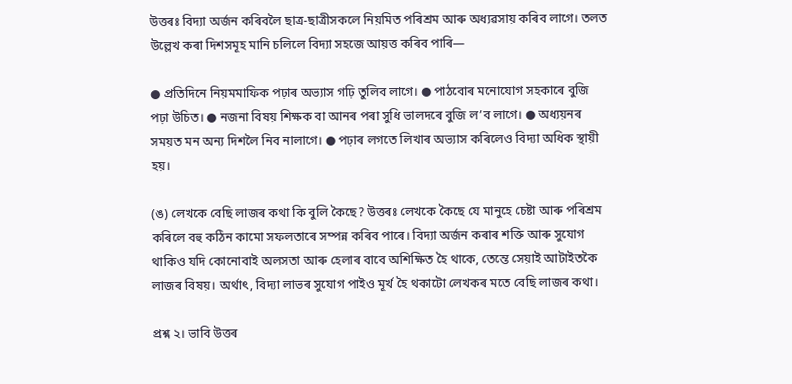উত্তৰঃ বিদ্যা অর্জন কৰিবলৈ ছাত্র-ছাত্রীসকলে নিয়মিত পৰিশ্ৰম আৰু অধ্যৱসায় কৰিব লাগে। তলত উল্লেখ কৰা দিশসমূহ মানি চলিলে বিদ্যা সহজে আয়ত্ত কৰিব পাৰি—

● প্ৰতিদিনে নিয়মমাফিক পঢ়াৰ অভ্যাস গঢ়ি তুলিব লাগে। ● পাঠবোৰ মনোযোগ সহকাৰে বুজি পঢ়া উচিত। ● নজনা বিষয় শিক্ষক বা আনৰ পৰা সুধি ভালদৰে বুজি ল’ব লাগে। ● অধ্যয়নৰ সময়ত মন অন্য দিশলৈ নিব নালাগে। ● পঢ়াৰ লগতে লিখাৰ অভ্যাস কৰিলেও বিদ্যা অধিক স্থায়ী হয়।

(ঙ) লেখকে বেছি লাজৰ কথা কি বুলি কৈছে? উত্তৰঃ লেখকে কৈছে যে মানুহে চেষ্টা আৰু পৰিশ্ৰম কৰিলে বহু কঠিন কামো সফলতাৰে সম্পন্ন কৰিব পাৰে। বিদ্যা অর্জন কৰাৰ শক্তি আৰু সুযোগ থাকিও যদি কোনোবাই অলসতা আৰু হেলাৰ বাবে অশিক্ষিত হৈ থাকে, তেন্তে সেয়াই আটাইতকৈ লাজৰ বিষয়। অর্থাৎ, বিদ্যা লাভৰ সুযোগ পাইও মূর্খ হৈ থকাটো লেখকৰ মতে বেছি লাজৰ কথা।

প্রশ্ন ২। ভাবি উত্তৰ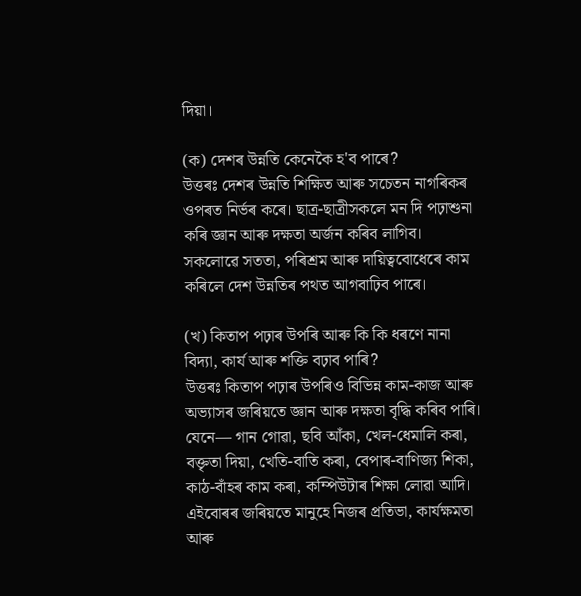দিয়া।

(ক) দেশৰ উন্নতি কেনেকৈ হ'ব পাৰে?
উত্তৰঃ দেশৰ উন্নতি শিক্ষিত আৰু সচেতন নাগৰিকৰ ওপৰত নিৰ্ভৰ কৰে। ছাত্ৰ-ছাত্ৰীসকলে মন দি পঢ়াশুনা কৰি জ্ঞান আৰু দক্ষতা অর্জন কৰিব লাগিব। সকলোৱে সততা, পৰিশ্ৰম আৰু দায়িত্ববোধেৰে কাম কৰিলে দেশ উন্নতিৰ পথত আগবাঢ়িব পাৰে।

(খ) কিতাপ পঢ়াৰ উপৰি আৰু কি কি ধৰণে নানা বিদ্যা, কাৰ্য আৰু শক্তি বঢ়াব পাৰি?
উত্তৰঃ কিতাপ পঢ়াৰ উপৰিও বিভিন্ন কাম-কাজ আৰু অভ্যাসৰ জৰিয়তে জ্ঞান আৰু দক্ষতা বৃদ্ধি কৰিব পাৰি। যেনে— গান গোৱা, ছবি আঁকা, খেল-ধেমালি কৰা, বক্তৃতা দিয়া, খেতি-বাতি কৰা, বেপাৰ-বাণিজ্য শিকা, কাঠ-বাঁহৰ কাম কৰা, কম্পিউটাৰ শিক্ষা লোৱা আদি। এইবোৰৰ জৰিয়তে মানুহে নিজৰ প্রতিভা, কাৰ্যক্ষমতা আৰু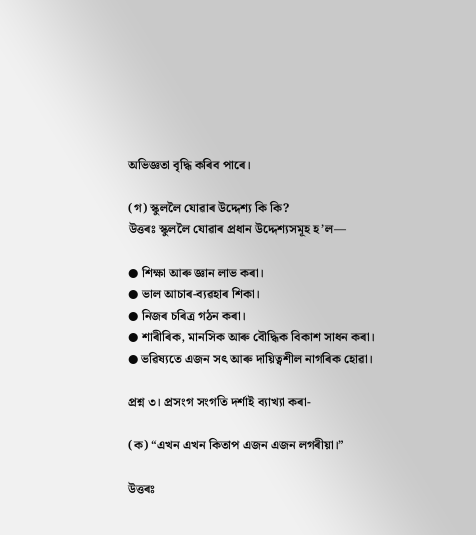অভিজ্ঞতা বৃদ্ধি কৰিব পাৰে।

(গ) স্কুললৈ যোৱাৰ উদ্দেশ্য কি কি?
উত্তৰঃ স্কুললৈ যোৱাৰ প্রধান উদ্দেশ্যসমূহ হ’ল—

● শিক্ষা আৰু জ্ঞান লাভ কৰা।
● ভাল আচাৰ-ব্যৱহাৰ শিকা।
● নিজৰ চৰিত্ৰ গঠন কৰা।
● শাৰীৰিক, মানসিক আৰু বৌদ্ধিক বিকাশ সাধন কৰা।
● ভৱিষ্যতে এজন সৎ আৰু দায়িত্বশীল নাগৰিক হোৱা।

প্রশ্ন ৩। প্রসংগ সংগতি দর্শাই ব্যাখ্যা কৰা-

(ক) “এখন এখন কিতাপ এজন এজন লগৰীয়া।”

উত্তৰঃ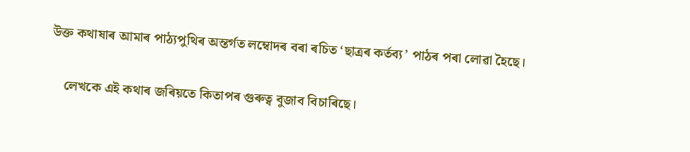উক্ত কথাষাৰ আমাৰ পাঠ্যপুথিৰ অন্তৰ্গত লম্বোদৰ বৰা ৰচিত ‘ছাত্ৰৰ কৰ্তব্য’ পাঠৰ পৰা লোৱা হৈছে।

    লেখকে এই কথাৰ জৰিয়তে কিতাপৰ গুৰুত্ব বুজাব বিচাৰিছে।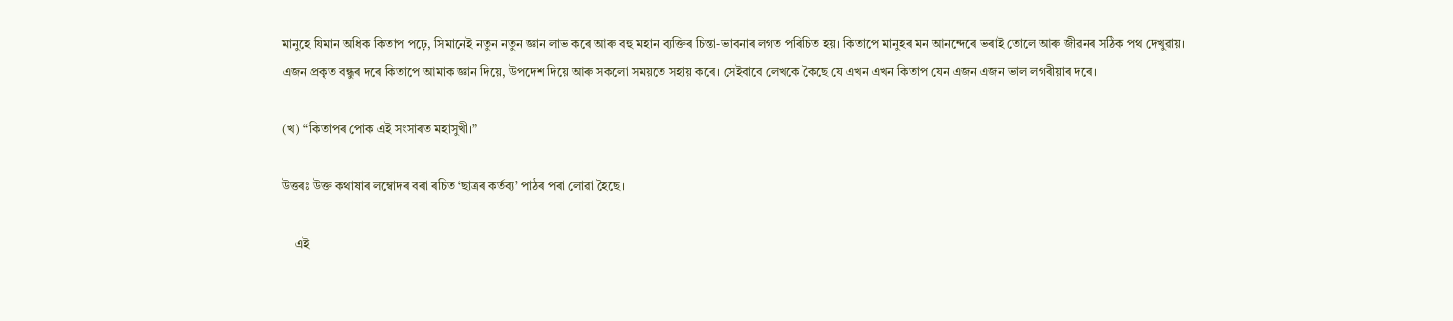মানুহে যিমান অধিক কিতাপ পঢ়ে, সিমানেই নতুন নতুন জ্ঞান লাভ কৰে আৰু বহু মহান ব্যক্তিৰ চিন্তা-ভাবনাৰ লগত পৰিচিত হয়। কিতাপে মানুহৰ মন আনন্দেৰে ভৰাই তোলে আৰু জীৱনৰ সঠিক পথ দেখুৱায়। এজন প্ৰকৃত বন্ধুৰ দৰে কিতাপে আমাক জ্ঞান দিয়ে, উপদেশ দিয়ে আৰু সকলো সময়তে সহায় কৰে। সেইবাবে লেখকে কৈছে যে এখন এখন কিতাপ যেন এজন এজন ভাল লগৰীয়াৰ দৰে।

(খ) “কিতাপৰ পোক এই সংসাৰত মহাসুখী।”

উত্তৰঃ উক্ত কথাষাৰ লম্বোদৰ বৰা ৰচিত ‘ছাত্ৰৰ কৰ্তব্য’ পাঠৰ পৰা লোৱা হৈছে।

    এই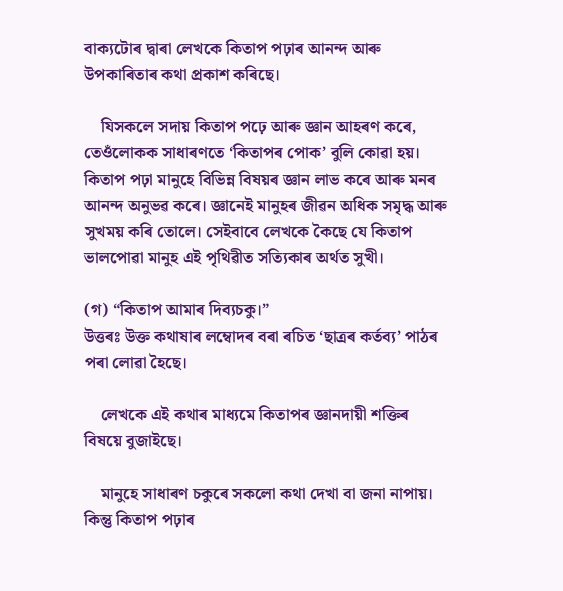বাক্যটোৰ দ্বাৰা লেখকে কিতাপ পঢ়াৰ আনন্দ আৰু উপকাৰিতাৰ কথা প্ৰকাশ কৰিছে।

    যিসকলে সদায় কিতাপ পঢ়ে আৰু জ্ঞান আহৰণ কৰে, তেওঁলোকক সাধাৰণতে ‘কিতাপৰ পোক’ বুলি কোৱা হয়। কিতাপ পঢ়া মানুহে বিভিন্ন বিষয়ৰ জ্ঞান লাভ কৰে আৰু মনৰ আনন্দ অনুভৱ কৰে। জ্ঞানেই মানুহৰ জীৱন অধিক সমৃদ্ধ আৰু সুখময় কৰি তোলে। সেইবাবে লেখকে কৈছে যে কিতাপ ভালপোৱা মানুহ এই পৃথিৱীত সত্যিকাৰ অৰ্থত সুখী।

(গ) “কিতাপ আমাৰ দিব্যচকু।”
উত্তৰঃ উক্ত কথাষাৰ লম্বোদৰ বৰা ৰচিত ‘ছাত্ৰৰ কৰ্তব্য’ পাঠৰ পৰা লোৱা হৈছে।

    লেখকে এই কথাৰ মাধ্যমে কিতাপৰ জ্ঞানদায়ী শক্তিৰ বিষয়ে বুজাইছে।

    মানুহে সাধাৰণ চকুৰে সকলো কথা দেখা বা জনা নাপায়। কিন্তু কিতাপ পঢ়াৰ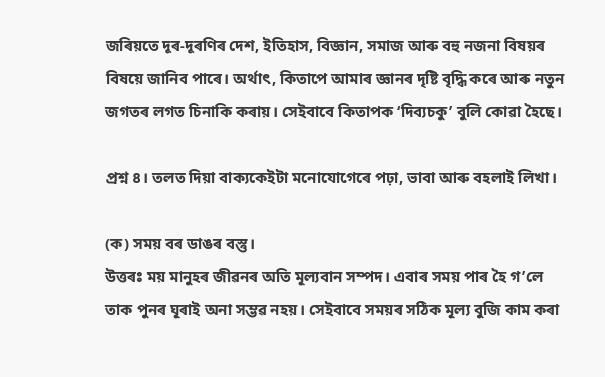জৰিয়তে দূৰ-দূৰণিৰ দেশ, ইতিহাস, বিজ্ঞান, সমাজ আৰু বহু নজনা বিষয়ৰ বিষয়ে জানিব পাৰে। অর্থাৎ, কিতাপে আমাৰ জ্ঞানৰ দৃষ্টি বৃদ্ধি কৰে আৰু নতুন জগতৰ লগত চিনাকি কৰায়। সেইবাবে কিতাপক ‘দিব্যচকু’ বুলি কোৱা হৈছে।

প্রশ্ন ৪। তলত দিয়া বাক্যকেইটা মনোযোগেৰে পঢ়া, ভাবা আৰু বহলাই লিখা।

(ক) সময় বৰ ডাঙৰ বস্তু।
উত্তৰঃ ময় মানুহৰ জীৱনৰ অতি মূল্যবান সম্পদ। এবাৰ সময় পাৰ হৈ গ’লে তাক পুনৰ ঘূৰাই অনা সম্ভৱ নহয়। সেইবাবে সময়ৰ সঠিক মূল্য বুজি কাম কৰা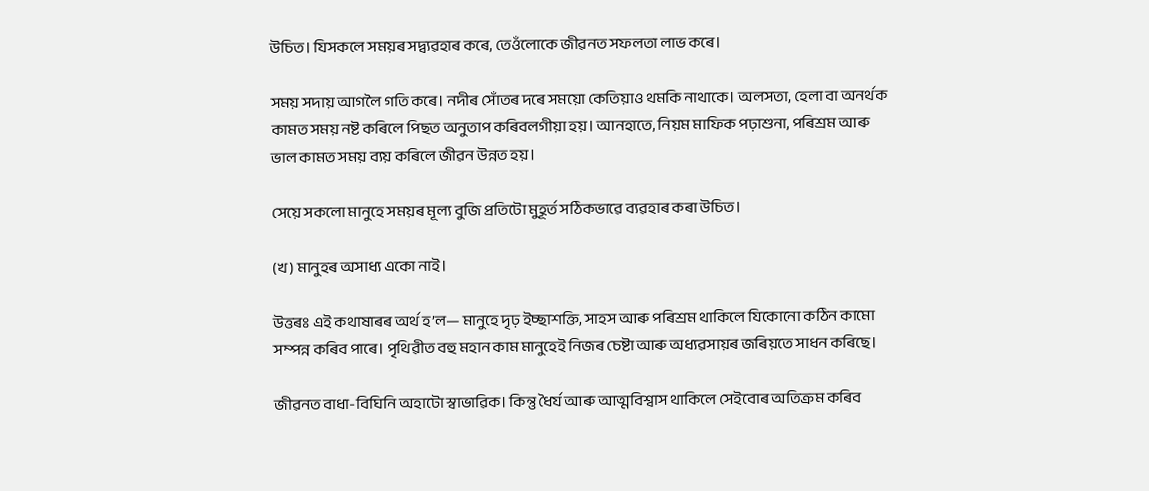উচিত। যিসকলে সময়ৰ সদ্ব্যৱহাৰ কৰে, তেওঁলোকে জীৱনত সফলতা লাভ কৰে।

সময় সদায় আগলৈ গতি কৰে। নদীৰ সোঁতৰ দৰে সময়ো কেতিয়াও থমকি নাথাকে। অলসতা, হেলা বা অনৰ্থক কামত সময় নষ্ট কৰিলে পিছত অনুতাপ কৰিবলগীয়া হয়। আনহাতে, নিয়ম মাফিক পঢ়াশুনা, পৰিশ্ৰম আৰু ভাল কামত সময় ব্যয় কৰিলে জীৱন উন্নত হয়।

সেয়ে সকলো মানুহে সময়ৰ মূল্য বুজি প্ৰতিটো মুহূর্ত সঠিকভাৱে ব্যৱহাৰ কৰা উচিত।

(খ) মানুহৰ অসাধ্য একো নাই।

উত্তৰঃ এই কথাষাৰৰ অৰ্থ হ’ল— মানুহে দৃঢ় ইচ্ছাশক্তি, সাহস আৰু পৰিশ্ৰম থাকিলে যিকোনো কঠিন কামো সম্পন্ন কৰিব পাৰে। পৃথিৱীত বহু মহান কাম মানুহেই নিজৰ চেষ্টা আৰু অধ্যৱসায়ৰ জৰিয়তে সাধন কৰিছে।

জীৱনত বাধা-বিঘিনি অহাটো স্বাভাৱিক। কিন্তু ধৈৰ্য আৰু আত্মবিশ্বাস থাকিলে সেইবোৰ অতিক্ৰম কৰিব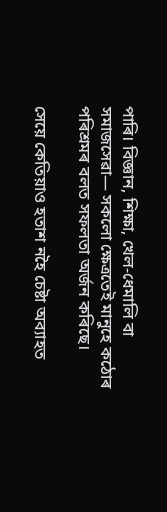পাৰি। বিজ্ঞান, শিক্ষা, খেল-ধেমালি বা সমাজসেৱা— সকলো ক্ষেত্ৰতেই মানুহে কঠোৰ পৰিশ্ৰমৰ বলত সফলতা অর্জন কৰিছে।

সেয়ে কেতিয়াও হতাশ নহৈ চেষ্টা অব্যাহত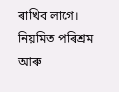ৰাখিব লাগে। নিয়মিত পৰিশ্ৰম আৰু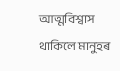আত্মবিশ্বাস থাকিলে মানুহৰ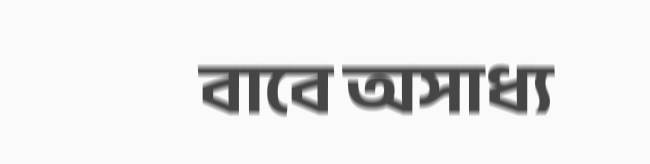বাবে অসাধ্য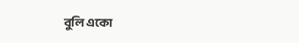বুলি একো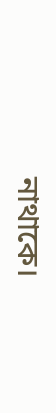নাথাকে।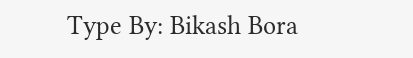Type By: Bikash Bora